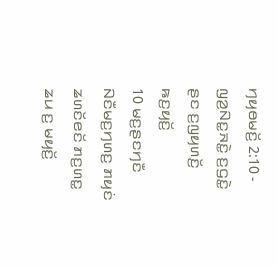ꤚꤟꤥꤗꤢꤩ꤬ 2:10 - ꤜꤤ꤬ꤡꤢ꤭ꤏꤢꤧ꤭ ꤢ꤬ꤞꤢꤧ꤭ ꤔꤢ ꤢ꤬ꤜꤟꤛꤢꤩ꤬ ꤒꤢ꤬ꤟꤢꤩ꤬
10 ꤗꤢ꤬ꤔꤢꤚꤢꤪ ꤡꤢꤪꤗꤢ꤬ꤚꤛꤢ꤬ ꤊꤟꤢꤦ ꤘꤛꤢꤩꤕꤢꤩ ꤊꤢ꤬ꤛꤢ꤭ ꤘꤣ ꤢ꤬ ꤗꤟꤢꤩ꤬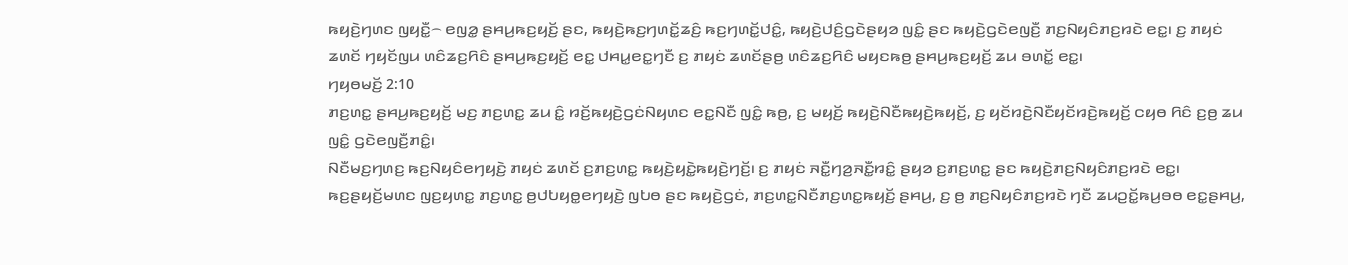ꤒꤟꤢꤧ꤬ꤚꤛꤢ ꤜꤟꤢꤪ꤭꤮ ꤕꤜꤤ꤭ ꤔꤌꤣ꤬ꤒꤢ꤬ꤟꤢꤩ꤬ ꤔꤢ, ꤒꤟꤢꤧ꤬ꤒꤢ꤬ꤚꤛꤢꤩ꤭ꤘꤢꤨ꤬ ꤒꤢ꤬ꤚꤛꤢꤩ꤭ꤓꤢꤨ꤭, ꤒꤟꤢꤧ꤬ꤓꤢꤨ꤬ꤞꤢꤧꤔꤟꤤ ꤜꤢꤨ꤭ ꤔꤢ ꤒꤟꤢꤧ꤬ꤞꤢꤧꤕꤜꤢꤪ꤬ ꤊꤢ꤬ꤡꤟꤢꤨꤊꤢ꤬ꤙꤢꤧ ꤕꤢ꤭꤯ ꤢ꤬ ꤊꤟꤢꤦ ꤘꤛꤢꤩ ꤚꤟꤢꤩꤜꤣ ꤛꤢꤨꤘꤢ꤬ꤖꤢꤨ ꤔꤌꤣ꤬ꤒꤢ꤬ꤟꤢꤩ꤬ ꤕꤢ꤭ ꤓꤌꤣ꤭ꤕꤢ꤭ꤚꤢꤪ ꤢ꤬ ꤊꤟꤢꤦ ꤘꤛꤢꤩꤔꤥ꤬ ꤛꤢꤨꤘꤢ꤬ꤖꤢꤨ ꤗꤟꤢꤒꤥ꤬ ꤔꤌꤣ꤬ꤒꤢ꤬ꤟꤢꤩ꤬ ꤘꤣ ꤋꤛꤢꤩ꤭ ꤕꤢ꤭꤯
ꤚꤟꤥꤗꤢꤩ꤬ 2:10
ꤊꤢ꤬ꤛꤢ꤭ ꤔꤌꤣ꤬ꤒꤢ꤬ꤟꤢꤩ꤬ ꤗꤢ꤬ ꤊꤢ꤬ꤛꤢ꤭ ꤘꤣ ꤢꤨ꤭ ꤙꤢꤩ꤬ꤒꤟꤢꤧ꤬ꤞꤢꤦꤡꤟꤛꤢ ꤕꤢ꤭ꤡꤢꤪ ꤜꤢꤨ꤭ ꤒꤥ꤬, ꤢ꤬ ꤗꤟꤢꤩ꤬ ꤒꤟꤢꤧ꤬ꤡꤢꤪꤒꤟꤢꤧ꤬ꤒꤟꤢꤩ꤬, ꤢ꤬ ꤟꤢꤩꤙꤢꤧ꤬ꤡꤢꤪꤟꤢꤩꤙꤢꤧ꤬ꤒꤟꤢꤩ꤬ ꤍꤟꤥ ꤖꤢꤨ ꤢ꤬ꤥ꤬ ꤘꤣ ꤜꤢꤨ꤭ ꤞꤢꤧꤕꤜꤢꤪ꤬ꤊꤢꤨ꤭꤯
ꤡꤢꤪꤗꤢ꤬ꤚꤛꤢ꤬ ꤒꤢ꤬ꤡꤟꤢꤨꤕꤚꤟꤢꤧ꤬ ꤊꤟꤢꤦ ꤘꤛꤢꤩ ꤢ꤬ꤊꤢ꤬ꤛꤢ꤭ ꤒꤟꤢꤧ꤬ꤟꤢꤧ꤭ꤒꤟꤢꤧ꤬ꤚꤢꤩ꤬꤯ ꤢ꤬ ꤊꤟꤢꤦ ꤏꤢꤪ꤭ꤚꤤ꤬ꤏꤢꤪ꤭ꤙꤢꤨ꤭ ꤔꤟꤤ ꤢ꤬ꤊꤢ꤬ꤛꤢ꤭ ꤔꤢ ꤒꤟꤢꤧ꤬ꤊꤢ꤬ꤡꤟꤢꤨꤊꤢ꤬ꤙꤢꤧ ꤕꤢ꤭꤯
ꤒꤢ꤬ꤔꤟꤢꤩ꤬ꤗꤛꤢ ꤜꤢ꤬ꤟꤛꤢ꤭ ꤊꤢ꤬ꤛꤢ꤭ ꤥ꤬ꤓꤝꤟꤥ꤭ꤕꤚꤟꤢꤧ꤬ ꤜꤝꤥ ꤔꤢ ꤒꤟꤢꤧ꤬ꤞꤢꤦ, ꤊꤢ꤬ꤛꤢ꤭ꤡꤢꤪꤊꤢ꤬ꤛꤢ꤭ꤒꤟꤢꤩ꤬ ꤔꤌꤣ꤬, ꤢ꤬ ꤥ꤬ ꤊꤢ꤬ꤡꤟꤢꤨꤊꤢ꤬ꤙꤢꤧ ꤚꤢꤪ ꤘꤣꤑꤢꤩ꤭ꤒꤣ꤬ꤋꤥ ꤕꤢ꤭ꤔꤌꤣ꤬,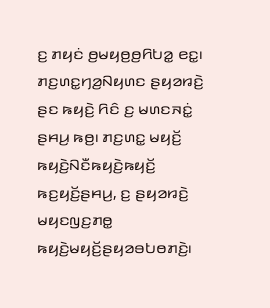ꤢ꤬ ꤊꤟꤢꤦ ꤥ꤬ꤗꤟꤥ꤬ꤥ꤬ꤖꤝꤤ꤭ ꤕꤢ꤭꤯
ꤊꤢ꤬ꤛꤢ꤭ꤚꤤ꤬ꤡꤟꤛꤢ ꤔꤟꤤꤙꤢꤧ꤬ ꤔꤢ ꤒꤟꤢꤧ꤬ ꤖꤢꤨ ꤢ꤬ ꤗꤛꤢꤏꤢꤦ꤭ ꤔꤌꤣ꤬ ꤒꤥ꤬꤯ ꤊꤢ꤬ꤛꤢ꤭ ꤗꤟꤢꤩ꤬ ꤒꤟꤢꤧ꤬ꤡꤢꤪꤒꤟꤢꤧ꤬ꤒꤟꤢꤩ꤬ ꤒꤢ꤬ꤟꤢꤩ꤬ꤔꤌꤣ꤬, ꤢ꤬ ꤔꤟꤤꤙꤢꤧ꤬ ꤗꤟꤢꤜꤢ꤬ꤊꤥ꤭ ꤒꤟꤢꤧ꤬ꤗꤟꤢꤩ꤬ꤔꤟꤤꤋꤝꤥꤊꤢꤧ꤬꤯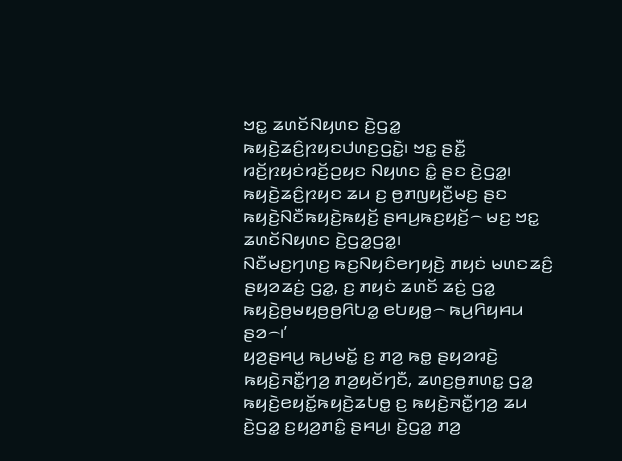ꤠꤢ꤭ ꤘꤛꤢꤩꤡꤟꤛꤢ ꤢꤧ꤬ꤞꤤ꤭ ꤒꤟꤢꤧ꤬ꤘꤢꤨ꤬ꤐꤟꤢꤓꤛꤢ꤬ꤞꤢꤧ꤭꤯ ꤠꤢ꤭ ꤔꤢꤪ꤭ ꤙꤢꤩ꤬ꤐꤟꤢꤦꤙꤢꤩ꤬ꤑꤟꤢ ꤡꤟꤛꤢ ꤢꤨ꤭ ꤔꤢ ꤢꤧ꤬ꤞꤤ꤭꤯ ꤒꤟꤢꤧ꤬ꤘꤢꤨ꤬ꤐꤟꤢ ꤘꤣ ꤢ꤬ ꤥ꤬ꤊꤜꤟꤢꤪ꤬ꤗꤢ꤬ ꤔꤢ ꤒꤟꤢꤧ꤬ꤡꤢꤪꤒꤟꤢꤧ꤬ꤒꤟꤢꤩ꤬ ꤔꤌꤣ꤬ꤒꤢ꤬ꤟꤢꤩ꤬꤮ ꤗꤢ꤬ ꤠꤢ꤭ ꤘꤛꤢꤩꤡꤟꤛꤢ ꤢꤧ꤬ꤞꤤ꤭ꤞꤤ꤭꤯
ꤡꤢꤪꤗꤢ꤬ꤚꤛꤢ꤬ ꤒꤢ꤬ꤡꤟꤢꤨꤕꤚꤟꤢꤧ꤬ ꤊꤟꤢꤦ ꤗꤛꤢꤘꤢꤨ꤬ ꤔꤟꤤꤘꤢꤦ꤬ ꤞꤤ꤭, ꤢ꤬ ꤊꤟꤢꤦ ꤘꤛꤢꤩ ꤘꤢꤦ꤬ ꤞꤤ꤭ ꤒꤟꤢꤧ꤬ꤥ꤬ꤗꤟꤥ꤬ꤥ꤬ꤖꤝꤤ꤭ ꤕꤝꤟꤥ꤭꤮ ꤒꤣ꤬ꤖꤟꤌꤣ ꤔꤤ꤮꤯’
ꤟꤤ꤬ꤔꤌꤣ꤬ ꤒꤣ꤬ꤗꤢꤩ꤭ ꤢ꤬ ꤊꤤ꤬ ꤒꤥ꤭ ꤔꤟꤤꤙꤢꤧ꤬ ꤒꤟꤢꤧ꤬ꤏꤢꤪ꤭ꤚꤤ꤬ ꤊꤤ꤬ꤟꤢꤩꤚꤢꤪ, ꤘꤛꤢ꤬ꤥ꤬ꤊꤛꤢ꤭ ꤞꤤ꤭ ꤒꤟꤢꤧ꤬ꤕꤟꤢꤩ꤭ꤒꤟꤢꤧ꤬ꤘꤝꤥ꤭ ꤢ꤬ ꤒꤟꤢꤧ꤬ꤏꤢꤪ꤭ꤚꤤ꤬ ꤘꤣ ꤢꤧ꤬ꤞꤤ꤭ ꤢ꤬ꤟꤤ꤬ꤊꤢꤨ꤭ ꤔꤌꤣ꤬꤯ ꤢꤧ꤬ꤞꤤ꤭ ꤊꤤ꤬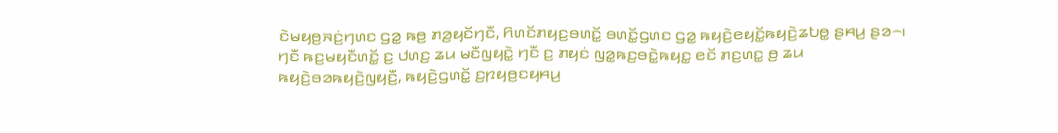ꤢꤧꤗꤟꤥ꤬ꤏꤢꤦ꤬ꤚꤛꤢ ꤞꤤ꤭ ꤒꤥ꤬ ꤊꤤ꤬ꤟꤢꤩꤚꤢꤪ, ꤖꤛꤢꤩꤊꤟꤢ꤬ꤋꤛꤢꤩ꤭ ꤋꤛꤢꤩ꤭ꤞꤛꤢ ꤞꤤ꤭ ꤒꤟꤢꤧ꤬ꤕꤟꤢꤩ꤭ꤒꤟꤢꤧ꤬ꤘꤝꤥ꤭ ꤔꤌꤣ꤬ ꤔꤤ꤮꤯
ꤚꤢꤪ ꤒꤢ꤬ꤗꤟꤢꤪꤛꤢꤩ꤭ ꤢ꤬ ꤓꤛꤢ꤬ ꤘꤣ ꤗꤢꤪꤜꤟꤢꤧ꤭ ꤚꤢꤪ ꤢ꤬ ꤊꤟꤢꤦ ꤜꤤ꤭ꤒꤢ꤬ꤋꤢꤧ꤭ꤒꤟꤢ꤭ ꤕꤢꤩ ꤊꤢ꤬ꤛꤢ꤭ ꤥ꤬ ꤘꤣ ꤒꤟꤢꤧ꤬ꤋꤤꤒꤟꤢꤧ꤬ꤜꤟꤢꤪ꤬, ꤒꤟꤢꤧ꤬ꤞꤛꤢꤩ꤭ ꤢ꤬ꤐꤟꤥ꤬ꤢꤟꤌꤣ꤬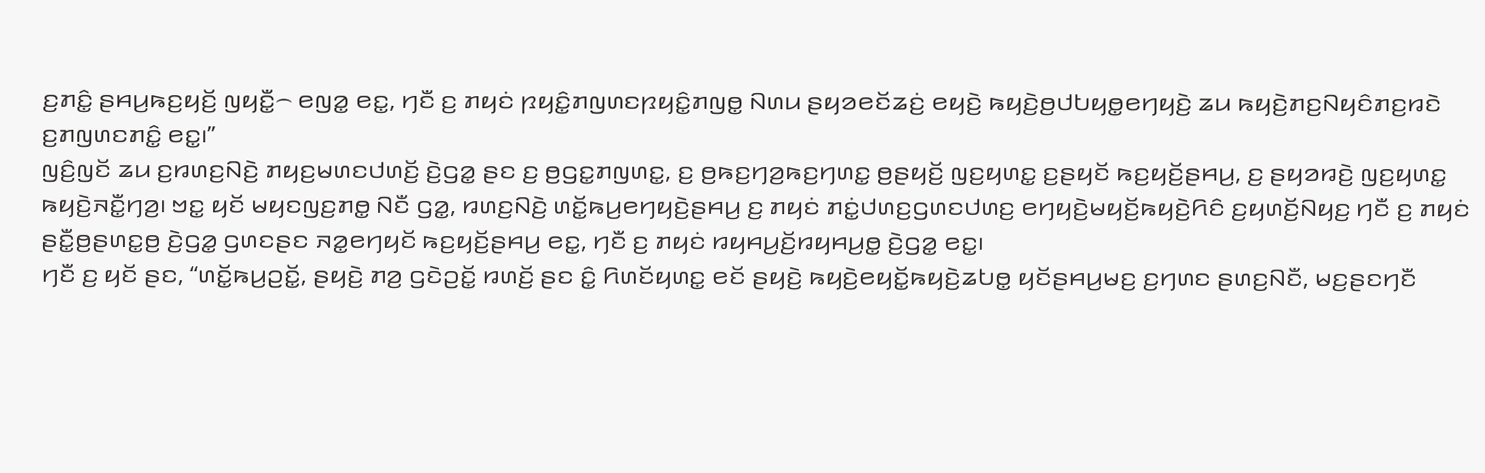ꤢ꤬ꤊꤢꤨ꤭ ꤔꤌꤣ꤬ꤒꤢ꤬ꤟꤢꤩ꤬ ꤜꤟꤢꤪ꤭꤮ ꤕꤜꤤ꤭ ꤕꤢ꤭, ꤚꤢꤪ ꤢ꤬ ꤊꤟꤢꤦ ꤐꤟꤢꤨ꤭ꤊꤜꤛꤢꤐꤟꤢꤨ꤭ꤊꤜꤥ꤭ ꤡꤛꤣ ꤔꤟꤤꤕꤢꤩꤘꤢꤦ꤬ ꤕꤟꤢꤧ꤬ ꤒꤟꤢꤧ꤬ꤥ꤬ꤓꤝꤟꤥ꤭ꤕꤚꤟꤢꤧ꤬ ꤘꤣ ꤒꤟꤢꤧ꤬ꤊꤢ꤬ꤡꤟꤢꤨꤊꤢ꤬ꤙꤢꤧ ꤢ꤬ꤊꤜꤛꤢꤊꤢꤨ꤭ ꤕꤢ꤭꤯”
ꤜꤢꤨ꤬ꤜꤢꤩ ꤘꤣ ꤢ꤬ꤙꤛꤢ꤬ꤡꤢꤧ꤬ ꤊꤟꤢ꤬ꤗꤛꤢꤓꤛꤢꤩ꤬ ꤢꤧ꤬ꤞꤤ꤭ ꤔꤢ ꤢ꤬ ꤥ꤬ꤞꤢ꤭ꤊꤜꤛꤢ꤭, ꤢ꤬ ꤥ꤬ꤒꤢ꤬ꤚꤤ꤬ꤒꤢ꤬ꤚꤛꤢ꤭ ꤥ꤬ꤔꤟꤢꤩ꤬ ꤜꤢ꤬ꤟꤛꤢ꤭ ꤢ꤬ꤔꤟꤢꤩ ꤒꤢ꤬ꤟꤢꤩ꤬ꤔꤌꤣ꤬, ꤢ꤬ ꤔꤟꤤꤙꤢꤧ꤬ ꤜꤢ꤬ꤟꤛꤢ꤭ ꤒꤟꤢꤧ꤬ꤏꤢꤪ꤭ꤚꤤ꤬꤯ ꤠꤢ꤭ ꤟꤢꤩ ꤗꤟꤢꤜꤢ꤬ꤊꤥ꤭ ꤡꤢꤪ ꤞꤤ꤭, ꤙꤛꤢ꤬ꤡꤢꤧ꤬ ꤛꤢꤩ꤭ꤒꤣ꤬ꤕꤚꤟꤢꤧ꤬ꤔꤌꤣ꤬ ꤢ꤬ ꤊꤟꤢꤦ ꤊꤢꤦ꤭ꤓꤛꤢ꤬ꤞꤛꤢꤓꤛꤢ꤬ ꤕꤚꤟꤢꤧ꤬ꤗꤟꤢꤩ꤬ꤒꤟꤢꤧ꤬ꤖꤢꤨ ꤢ꤬ꤟꤛꤢꤩ꤬ꤡꤟꤢ꤬ ꤚꤢꤪ ꤢ꤬ ꤊꤟꤢꤦ ꤔꤢꤪ꤭ꤥ꤬ꤔꤛꤢ꤭ꤥ꤬ ꤢꤧ꤬ꤞꤤ꤭ ꤞꤛꤢꤔꤢ ꤏꤤ꤭ꤕꤚꤟꤢꤩ ꤒꤢ꤬ꤟꤢꤩ꤬ꤔꤌꤣ꤬ ꤕꤢ꤭, ꤚꤢꤪ ꤢ꤬ ꤊꤟꤢꤦ ꤙꤟꤌꤣ꤬ꤢꤩ꤬ꤙꤟꤌꤣ꤬ꤥ꤭ ꤢꤧ꤬ꤞꤤ꤭ ꤕꤢ꤭꤯
ꤚꤢꤪ ꤢ꤬ ꤟꤢꤩ ꤔꤢ, “ꤛꤢꤩ꤭ꤒꤣ꤬ꤑꤢꤩ꤭, ꤔꤟꤢꤧ꤬ ꤊꤤ꤬ ꤞꤢꤧꤑꤢꤩ꤭ ꤙꤛꤢꤩ꤬ ꤔꤢ ꤢꤨ꤭ ꤖꤛꤢꤩꤟꤛꤢ꤭ ꤕꤢꤩ ꤔꤟꤢꤧ꤬ ꤒꤟꤢꤧ꤬ꤕꤟꤢꤩ꤭ꤒꤟꤢꤧ꤬ꤘꤝꤥ꤭ ꤟꤢꤩꤔꤌꤣ꤬ꤗꤢ꤬ ꤢ꤬ꤚꤛꤢ ꤔꤛꤢ꤬ꤡꤢꤪ, ꤗꤢ꤬ꤔꤢꤚꤢꤪ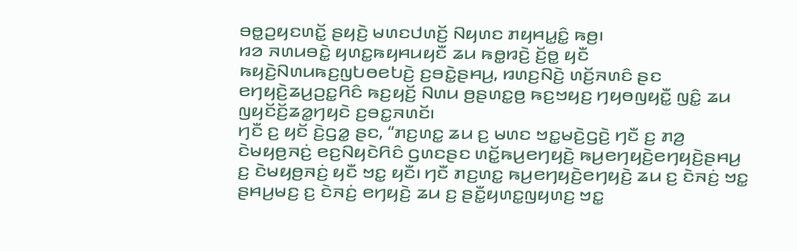ꤋꤥ꤭ꤑꤟꤢꤛꤢꤩ꤭ ꤔꤟꤢꤧ꤬ ꤗꤛꤢꤓꤛꤢꤩ꤬ ꤡꤟꤛꤢ ꤊꤟꤌꤣ꤭ꤢꤨ꤭ ꤒꤥ꤬꤯
ꤙꤤ ꤏꤛꤣꤋꤢꤧ꤭ ꤟꤛꤢ꤭ꤒꤟꤌꤣꤟꤢꤪ ꤘꤣ ꤒꤥ꤭ꤙꤢꤧ꤬ ꤢꤩ꤬ꤥ꤭ ꤟꤢꤪ ꤒꤟꤢꤧ꤬ꤡꤛꤣꤒꤢ꤬ꤜꤝꤥꤕꤝꤢꤧ꤬ ꤢ꤬ꤋꤢꤧ꤭ꤔꤌꤣ꤬, ꤙꤛꤢ꤬ꤡꤢꤧ꤬ ꤛꤢꤩ꤬ꤏꤛꤢꤨ ꤔꤢ ꤕꤚꤟꤢꤧ꤬ꤘꤣ꤬ꤑꤢ꤭ꤖꤢꤨ ꤒꤢ꤬ꤟꤢꤩ꤬ ꤡꤛꤣ ꤥ꤬ꤔꤛꤢ꤭ꤥ꤬ ꤒꤢ꤬ꤠꤟꤢ꤬ ꤚꤟꤥꤜꤟꤢꤪ꤭ ꤜꤢꤨ꤭ ꤘꤣ ꤜꤟꤢꤩꤢꤩ꤬ꤘꤤ꤭ꤚꤟꤢꤧ ꤢ꤬ꤋꤢ꤭ꤏꤛꤢꤩ꤯
ꤚꤢꤪ ꤢ꤬ ꤟꤢꤩ ꤢꤧ꤬ꤞꤤ꤭ ꤔꤢ, “ꤊꤢ꤬ꤛꤢ꤭ ꤘꤣ ꤢ꤬ ꤗꤛꤢ ꤠꤢ꤭ꤗꤢꤧ꤬ꤞꤢꤧ꤬ ꤚꤢꤪ ꤢ꤬ ꤊꤤ꤬ ꤢꤧꤗꤟꤥ꤬ꤏꤢꤦ꤬ ꤕꤢ꤬ꤡꤟꤢꤧꤖꤢꤨ ꤞꤛꤢꤔꤢ ꤛꤢꤩ꤭ꤒꤣ꤬ꤕꤚꤟꤢꤧ꤬ ꤒꤣ꤬ꤕꤚꤟꤢꤧ꤬ꤕꤚꤟꤢꤧ꤬ꤔꤌꤣ꤬ ꤢ꤬ ꤢꤧꤗꤟꤥ꤬ꤏꤢꤦ꤬ ꤟꤢꤪ ꤠꤢ꤭ ꤟꤢꤪ꤯ ꤚꤢꤪ ꤊꤢ꤬ꤛꤢ꤭ ꤒꤣ꤬ꤕꤚꤟꤢꤧ꤬ꤕꤚꤟꤢꤧ꤬ ꤘꤣ ꤢ꤬ ꤢꤧꤏꤢꤦ꤬ ꤠꤢ꤭ ꤔꤌꤣ꤬ꤗꤢ꤬ ꤢ꤬ ꤢꤧꤏꤢꤦ꤬ ꤕꤚꤟꤢꤧ꤬ ꤘꤣ ꤢ꤬ ꤔꤢꤪ꤭ꤟꤛꤢ꤭ꤜꤟꤛꤢ꤬ ꤠꤢ꤭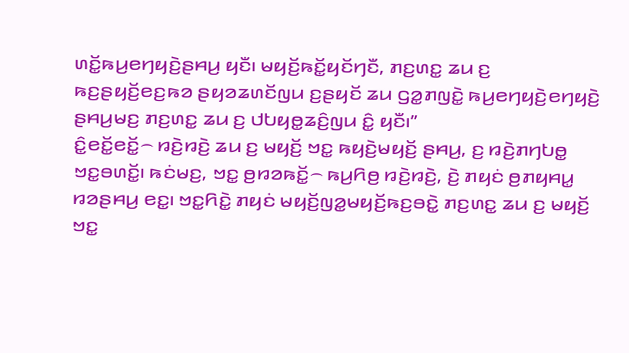ꤛꤢꤩ꤭ꤒꤣ꤬ꤕꤚꤟꤢꤧ꤬ꤔꤌꤣ꤬ ꤟꤢꤪ꤯ ꤗꤟꤢꤩ꤬ꤒꤢꤩ꤭ꤟꤢꤩꤚꤢꤪ, ꤊꤢ꤬ꤛꤢ꤭ ꤘꤣ ꤢ꤬ ꤒꤢ꤬ꤔꤟꤢꤩ꤬ꤕꤢ꤬ꤒꤤ ꤔꤟꤤꤘꤛꤢꤩꤜꤣ ꤢ꤬ꤔꤟꤢꤩ ꤘꤣ ꤞꤤ꤭ꤊꤜꤢꤧ꤭ ꤒꤣ꤬ꤕꤚꤟꤢꤧ꤬ꤕꤚꤟꤢꤧ꤬ ꤔꤌꤣ꤬ꤗꤢ꤬ ꤊꤢ꤬ꤛꤢ꤭ ꤘꤣ ꤢ꤬ ꤓꤝꤟꤥ꤭ꤘꤢꤨ꤬ꤜꤣ ꤢꤨ꤭ ꤟꤢꤪ꤯”
ꤢꤨ꤭ꤕꤢꤩ꤭ꤕꤢꤩ꤭꤮ ꤙꤢꤧ꤬ꤙꤢꤧ꤬ ꤘꤣ ꤢ꤬ ꤗꤟꤢꤩ꤬ ꤠꤢ꤭ ꤒꤟꤢꤧ꤬ꤗꤟꤢꤩ꤬ ꤔꤌꤣ꤬, ꤢ꤬ ꤙꤢꤧ꤬ꤊꤚꤝꤥ꤭ ꤠꤢ꤭ꤋꤛꤢꤩ꤭꤯ ꤒꤢꤦꤗꤢ꤬, ꤠꤢ꤭ ꤥ꤬ꤙꤤꤒꤢꤩ꤭꤮ ꤒꤣ꤬ꤖꤥ꤬ ꤙꤢꤧ꤬ꤙꤢꤧ꤬, ꤢꤧ꤬ ꤊꤟꤢꤦ ꤥ꤬ꤊꤟꤌꤣ꤭ ꤙꤤꤔꤌꤣ꤬ ꤕꤢ꤭꤯ ꤠꤢ꤭ꤖꤢꤧ꤭ ꤊꤟꤢꤦ ꤗꤟꤢꤩ꤬ꤜꤤ꤭ꤗꤟꤢꤩ꤬ꤒꤢ꤬ꤋꤢꤧ꤭ ꤊꤢ꤬ꤛꤢ꤭ ꤘꤣ ꤢ꤬ ꤗꤟꤢꤩ꤬ ꤠꤢ꤭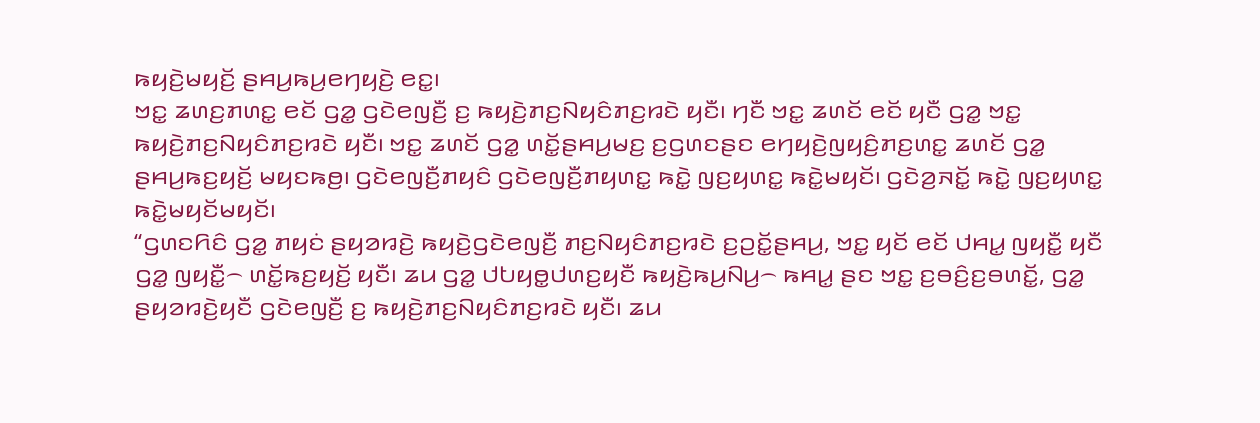ꤒꤟꤢꤧ꤬ꤗꤟꤢꤩ꤬ ꤔꤌꤣ꤬ꤒꤣ꤬ꤕꤚꤟꤢꤧ꤬ ꤕꤢ꤭꤯
ꤠꤢ꤭ ꤘꤛꤢ꤬ꤊꤛꤢ꤭ ꤕꤢꤩ ꤞꤤ꤭ ꤞꤢꤧꤕꤜꤢꤪ꤬ ꤢ꤬ ꤒꤟꤢꤧ꤬ꤊꤢ꤬ꤡꤟꤢꤨꤊꤢ꤬ꤙꤢꤧ ꤟꤢꤪ꤯ ꤚꤢꤪ ꤠꤢ꤭ ꤘꤛꤢꤩ ꤕꤢꤩ ꤟꤢꤪ ꤞꤤ꤭ ꤠꤢ꤭ ꤒꤟꤢꤧ꤬ꤊꤢ꤬ꤡꤟꤢꤨꤊꤢ꤬ꤙꤢꤧ ꤟꤢꤪ꤯ ꤠꤢ꤭ ꤘꤛꤢꤩ ꤞꤤ꤭ ꤛꤢꤩ꤭ꤔꤌꤣ꤬ꤗꤢ꤬ ꤢ꤬ꤞꤛꤢꤔꤢ ꤕꤚꤟꤢꤧ꤬ꤜꤟꤢꤨ꤬ꤊꤢ꤬ꤛꤢ꤭ ꤘꤛꤢꤩ ꤞꤤ꤭ ꤔꤌꤣ꤬ꤒꤢ꤬ꤟꤢꤩ꤬ ꤗꤟꤢꤒꤥ꤬꤯ ꤞꤢꤧꤕꤜꤢꤪ꤬ꤊꤟꤢꤨ ꤞꤢꤧꤕꤜꤢꤪ꤬ꤊꤟꤛꤢ꤭ ꤒꤢꤧ꤭ ꤜꤢ꤬ꤟꤛꤢ꤭ ꤒꤢꤧ꤭ꤗꤟꤢꤩ꤯ ꤞꤢꤧꤤ꤬ꤏꤢꤩ꤭ ꤒꤢꤧ꤭ ꤜꤢ꤬ꤟꤛꤢ꤭ ꤒꤢꤧ꤭ꤗꤟꤢꤩꤗꤟꤢꤩ꤯
“ꤞꤛꤢꤖꤢꤨ ꤞꤤ꤭ ꤊꤟꤢꤦ ꤔꤟꤤꤙꤢꤧ꤬ ꤒꤟꤢꤧ꤬ꤞꤢꤧꤕꤜꤢꤪ꤬ ꤊꤢ꤬ꤡꤟꤢꤨꤊꤢ꤬ꤙꤢꤧ ꤢ꤬ꤑꤢꤩ꤭ꤔꤌꤣ꤬, ꤠꤢ꤭ ꤟꤢꤩ ꤕꤢꤩ ꤓꤌꤣ꤭ ꤜꤟꤢꤪ꤭ ꤟꤢꤪ ꤞꤤ꤭ ꤜꤟꤢꤪ꤭꤮ ꤛꤢꤩ꤭ꤒꤢ꤬ꤟꤢꤩ꤬ ꤟꤢꤪ꤯ ꤘꤣ ꤞꤤ꤭ ꤓꤝꤟꤥ꤭ꤓꤛꤢ꤬ꤟꤢꤪ ꤒꤟꤢꤧ꤬ꤒꤣ꤬ꤡꤣ꤬꤮ ꤒꤌꤣ꤭ ꤔꤢ ꤠꤢ꤭ ꤢ꤬ꤋꤢꤨ꤬ꤢ꤬ꤋꤛꤢꤩ꤭, ꤞꤤ꤭ ꤔꤟꤤꤙꤢꤧ꤬ꤟꤢꤪ ꤞꤢꤧꤕꤜꤢꤪ꤬ ꤢ꤬ ꤒꤟꤢꤧ꤬ꤊꤢ꤬ꤡꤟꤢꤨꤊꤢ꤬ꤙꤢꤧ ꤟꤢꤪ꤯ ꤘꤣ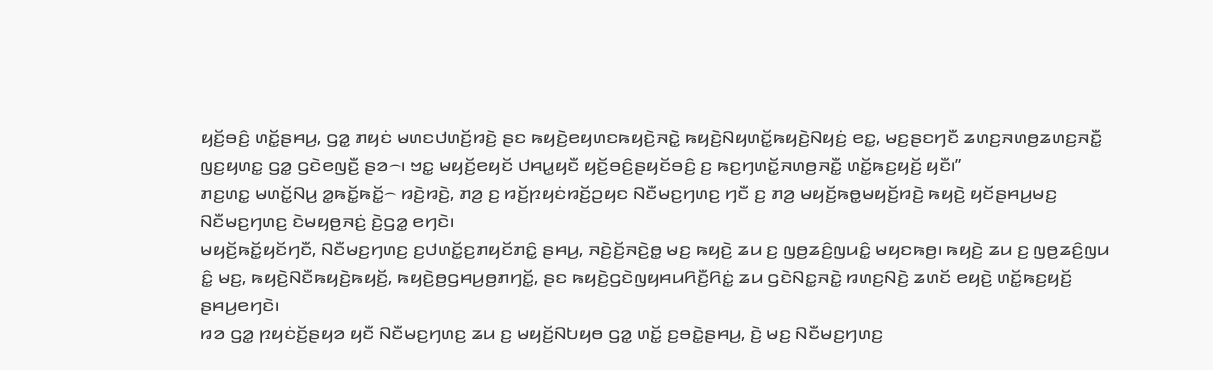ꤟꤢꤩ꤬ꤋꤢꤨ꤬ ꤛꤢꤩ꤭ꤔꤌꤣ꤬, ꤞꤤ꤭ ꤊꤟꤢꤦ ꤗꤛꤢꤓꤛꤢꤩ꤬ꤙꤢꤧ꤬ ꤔꤢ ꤒꤟꤢꤧ꤬ꤕꤟꤛꤢꤒꤟꤢꤧ꤬ꤏꤢꤧ꤭ ꤒꤟꤢꤧ꤬ꤡꤟꤛꤢꤩ꤭ꤒꤟꤢꤧ꤬ꤡꤟꤢꤦ꤬ ꤕꤢ꤭, ꤗꤢ꤬ꤔꤢꤚꤢꤪ ꤘꤛꤢ꤬ꤏꤛꤥ꤬ꤘꤛꤢ꤬ꤏꤢꤪ꤭ ꤜꤢ꤬ꤟꤛꤢ꤭ ꤞꤤ꤭ ꤞꤢꤧꤕꤜꤢꤪ꤬ ꤔꤤ꤮꤯ ꤠꤢ꤭ ꤗꤟꤢꤩ꤬ꤕꤟꤢꤩ ꤓꤌꤣ꤭ꤟꤢꤪ ꤟꤢꤩ꤬ꤋꤢꤨ꤬ꤔꤟꤢꤩꤋꤢꤨ꤬ ꤢ꤬ ꤒꤢ꤬ꤚꤛꤢꤩ꤭ꤏꤛꤥ꤬ꤏꤢꤪ꤭ ꤛꤢꤩ꤭ꤒꤢ꤬ꤟꤢꤩ꤬ ꤟꤢꤪ꤯”
ꤊꤢ꤬ꤛꤢ꤭ ꤗꤛꤢꤩ꤭ꤡꤣ꤬ ꤤ꤭ꤒꤢꤩ꤭ꤒꤢꤩ꤭꤮ ꤙꤢꤧ꤬ꤙꤢꤧ꤬, ꤊꤤ꤬ ꤢ꤬ ꤙꤢꤩ꤬ꤐꤟꤢꤦꤙꤢꤩ꤬ꤑꤟꤢ ꤡꤢꤪꤗꤢ꤬ꤚꤛꤢ꤬ ꤚꤢꤪ ꤢ꤬ ꤊꤤ꤬ ꤗꤟꤢꤩ꤬ꤒꤥ꤭ꤗꤟꤢꤩ꤬ꤙꤢꤧ꤬ ꤒꤟꤢꤧ꤬ ꤟꤢꤩꤔꤌꤣ꤬ꤗꤢ꤬ ꤡꤢꤪꤗꤢ꤬ꤚꤛꤢ꤬ ꤢꤧꤗꤟꤥ꤬ꤏꤢꤦ꤬ ꤢꤧ꤬ꤞꤤ꤭ ꤕꤚꤢꤧ꤯
ꤗꤟꤢꤩ꤬ꤒꤢꤩ꤭ꤟꤢꤩꤚꤢꤪ, ꤡꤢꤪꤗꤢ꤬ꤚꤛꤢ꤬ ꤢ꤬ꤓꤛꤢꤩ꤭ꤢ꤬ꤊꤟꤢꤩꤊꤢꤨ꤭ ꤔꤌꤣ꤬, ꤏꤢꤧ꤬ꤢꤩ꤬ꤏꤢꤧ꤬ꤥ꤭ ꤗꤢ꤬ ꤒꤟꤢꤧ꤬ ꤘꤣ ꤢ꤬ ꤜꤥ꤬ꤘꤢꤨ꤬ꤜꤣꤢꤨ꤭ ꤗꤟꤢꤒꤥ꤬꤯ ꤒꤟꤢꤧ꤬ ꤘꤣ ꤢ꤬ ꤜꤥ꤬ꤘꤢꤨ꤬ꤜꤣ ꤢꤨ꤭ ꤗꤢ꤬, ꤒꤟꤢꤧ꤬ꤡꤢꤪꤒꤟꤢꤧ꤬ꤒꤟꤢꤩ꤬, ꤒꤟꤢꤧ꤬ꤥ꤬ꤞꤌꤣ꤬ꤥ꤬ꤊꤚꤢꤩ꤭, ꤔꤢ ꤒꤟꤢꤧ꤬ꤞꤢꤧꤜꤟꤌꤣꤖꤢꤪ꤬ꤖꤢꤦ꤭ ꤘꤣ ꤞꤢꤧꤡꤢ꤭ꤏꤢꤧ꤭ ꤙꤛꤢ꤬ꤡꤢꤧ꤬ ꤘꤛꤢꤩ ꤕꤟꤢꤧ꤬ ꤛꤢꤩ꤭ꤒꤢ꤬ꤟꤢꤩ꤬ ꤔꤌꤣ꤬ꤕꤚꤢꤧ꤯
ꤙꤤ ꤞꤤ꤭ ꤐꤟꤢꤦꤢꤩ꤬ꤔꤟꤤ ꤟꤢꤪ ꤡꤢꤪꤗꤢ꤬ꤚꤛꤢ꤬ ꤘꤣ ꤢ꤬ ꤗꤟꤢꤩ꤬ꤡꤝꤟꤥ ꤞꤤ꤭ ꤛꤢꤩ꤭ ꤢ꤬ꤋꤢꤧ꤭ꤔꤌꤣ꤬, ꤢꤧ꤬ ꤗꤢ꤬ ꤡꤢꤪꤗꤢ꤬ꤚꤛꤢ꤬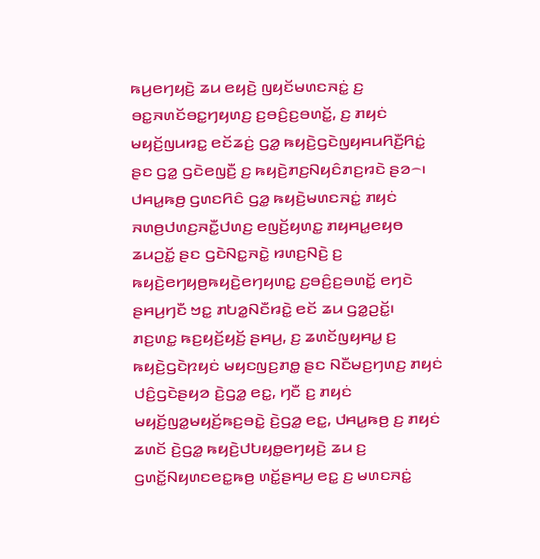ꤒꤣ꤬ꤕꤚꤟꤢꤧ꤬ ꤘꤣ ꤕꤟꤢꤧ꤬ ꤜꤟꤢꤩꤗꤛꤢꤏꤢꤦ꤭ ꤢ꤬ ꤋꤢ꤭ꤏꤛꤢꤩꤋꤢ꤭ꤚꤟꤛꤢ꤬ ꤢ꤬ꤋꤢꤨ꤬ꤢ꤬ꤋꤛꤢꤩ꤭, ꤢ꤬ ꤊꤟꤢꤦ ꤗꤟꤢꤩ꤬ꤜꤣꤙꤢ꤭ ꤕꤢꤩꤘꤢꤦ꤬ ꤞꤤ꤭ ꤒꤟꤢꤧ꤬ꤞꤢꤧꤜꤟꤌꤣꤖꤢꤪ꤬ꤖꤢꤦ꤭ ꤔꤢ ꤞꤤ꤭ ꤞꤢꤧꤕꤜꤢꤪ꤬ ꤢ꤬ ꤒꤟꤢꤧ꤬ꤊꤢ꤬ꤡꤟꤢꤨꤊꤢ꤬ꤙꤢꤧ ꤔꤤ꤮꤯ ꤓꤌꤣ꤭ꤒꤥ꤬ ꤞꤛꤢꤖꤢꤨ ꤞꤤ꤭ ꤒꤟꤢꤧ꤬ꤗꤛꤢꤏꤢꤦ꤭ ꤊꤟꤢꤦ ꤏꤛꤥ꤬ꤓꤛꤢ꤬ꤏꤢꤪ꤭ꤓꤛꤢ꤬ ꤕꤜꤢꤩ꤬ꤟꤛꤢ꤭ ꤊꤟꤌꤣ꤭ꤕꤟꤥ ꤘꤣꤑꤢꤩ꤭ ꤔꤢ ꤞꤢꤧꤡꤢ꤭ꤏꤢꤧ꤭ ꤙꤛꤢ꤬ꤡꤢꤧ꤬ ꤢ꤬ ꤒꤟꤢꤧ꤬ꤕꤚꤟꤥ꤬ꤒꤟꤢꤧ꤬ꤕꤚꤟꤛꤢ꤭ ꤢ꤬ꤋꤢꤨ꤬ꤢ꤬ꤋꤛꤢꤩ꤭ ꤕꤚꤢꤧ ꤔꤌꤣ꤬ꤚꤢꤪ ꤠꤢ꤭ ꤊꤝꤤ꤭ꤡꤢꤪꤙꤢꤧ꤭ ꤕꤢꤩ ꤘꤣ ꤞꤤ꤭ꤑꤢꤩ꤭꤯
ꤊꤢ꤬ꤛꤢ꤭ ꤒꤢ꤬ꤟꤢꤩ꤬ꤟꤢꤩ꤬ ꤔꤌꤣ꤬, ꤢ꤬ ꤘꤛꤢꤩꤜꤟꤌꤣ꤭ ꤢ꤬ ꤒꤟꤢꤧ꤬ꤞꤢꤧꤐꤟꤢꤦ ꤗꤟꤢꤜꤢ꤬ꤊꤥ꤭ ꤔꤢ ꤡꤢꤪꤗꤢ꤬ꤚꤛꤢ꤬ ꤊꤟꤢꤦ ꤓꤢꤨ꤬ꤞꤢꤧꤔꤟꤤ ꤢꤧ꤬ꤞꤤ꤭ ꤕꤢ꤭, ꤚꤢꤪ ꤢ꤬ ꤊꤟꤢꤦ ꤗꤟꤢꤩ꤬ꤜꤤ꤭ꤗꤟꤢꤩ꤬ꤒꤢ꤬ꤋꤢꤧ꤭ ꤢꤧ꤬ꤞꤤ꤭ ꤕꤢ꤭, ꤓꤌꤣ꤭ꤒꤥ꤬ ꤢ꤬ ꤊꤟꤢꤦ ꤘꤛꤢꤩ ꤢꤧ꤬ꤞꤤ꤭ ꤒꤟꤢꤧ꤬ꤓꤝꤟꤥ꤭ꤕꤚꤟꤢꤧ꤬ ꤘꤣ ꤢ꤬ ꤞꤛꤢꤩ꤭ꤡꤟꤛꤢꤕꤢ꤭ꤒꤥ꤬ ꤛꤢꤩ꤭ꤔꤌꤣ꤬ ꤕꤢ꤭ ꤢ꤬ ꤗꤛꤢꤏꤢꤦ꤭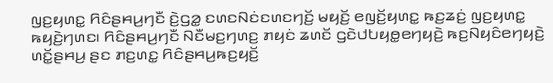ꤜꤢ꤬ꤟꤛꤢ꤭ ꤖꤢꤨꤔꤌꤣ꤬ꤚꤢꤪ ꤢꤧ꤬ꤞꤤ꤭ ꤢꤛꤢꤡꤢꤦꤢꤛꤢꤚꤢꤩ꤬ ꤗꤟꤢꤩ꤬ ꤕꤜꤢꤩ꤬ꤟꤛꤢ꤭ ꤒꤢ꤬ꤘꤢꤦ꤬ ꤜꤢ꤬ꤟꤛꤢ꤭ ꤒꤟꤢꤧ꤬ꤚꤛꤢ꤯ ꤖꤢꤨꤔꤌꤣ꤬ꤚꤢꤪ ꤡꤢꤪꤗꤢ꤬ꤚꤛꤢ꤬ ꤊꤟꤢꤦ ꤘꤛꤢꤩ ꤞꤢꤧꤓꤝꤟꤥ꤭ꤕꤚꤟꤢꤧ꤬ ꤒꤢ꤬ꤡꤟꤢꤨꤕꤚꤟꤢꤧ꤬ ꤛꤢꤩ꤭ꤔꤌꤣ꤬ ꤔꤢ ꤊꤢ꤬ꤛꤢ꤭ ꤖꤢꤨꤔꤌꤣ꤬ꤒꤢ꤬ꤟꤢꤩ꤬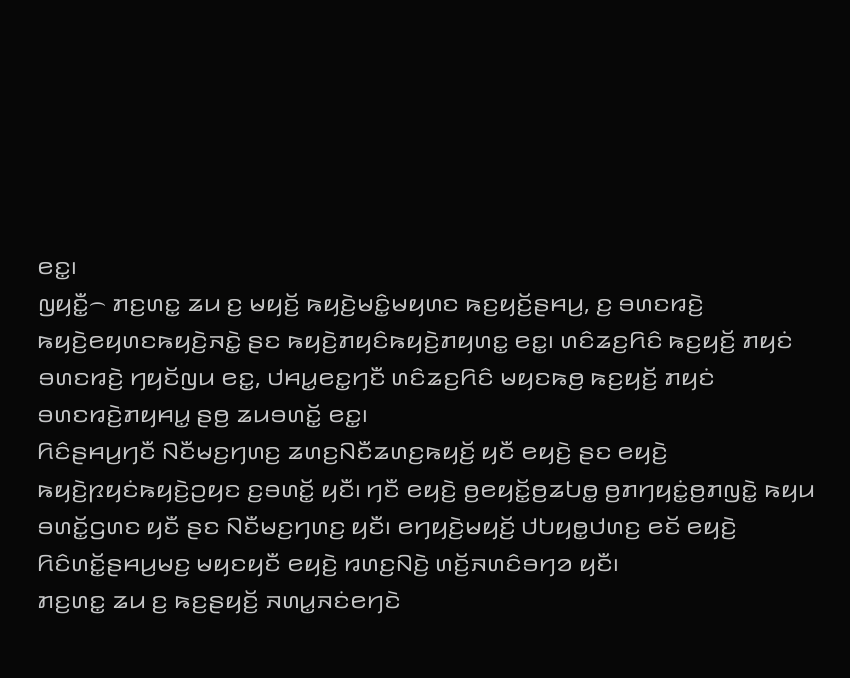ꤕꤢ꤭꤯
ꤜꤟꤢꤪ꤭꤮ ꤊꤢ꤬ꤛꤢ꤭ ꤘꤣ ꤢ꤬ ꤗꤟꤢꤩ꤬ ꤒꤟꤢꤧ꤬ꤗꤢꤨ꤭ꤗꤟꤛꤢ ꤒꤢ꤬ꤟꤢꤩ꤬ꤔꤌꤣ꤬, ꤢ꤬ ꤋꤛꤢꤙꤢꤧ꤬ ꤒꤟꤢꤧ꤬ꤕꤟꤛꤢꤒꤟꤢꤧ꤬ꤏꤢꤧ꤭ ꤔꤢ ꤒꤟꤢꤧ꤬ꤊꤟꤢꤨꤒꤟꤢꤧ꤬ꤊꤟꤛꤢ꤭ ꤕꤢ꤭꤯ ꤛꤢꤨꤘꤢ꤬ꤖꤢꤨ ꤒꤢ꤬ꤟꤢꤩ꤬ ꤊꤟꤢꤦ ꤋꤛꤢꤙꤢꤧ꤬ ꤚꤟꤢꤩꤜꤣ ꤕꤢ꤭, ꤓꤌꤣ꤭ꤕꤢ꤭ꤚꤢꤪ ꤛꤢꤨꤘꤢ꤬ꤖꤢꤨ ꤗꤟꤢꤒꤥ꤬ ꤒꤢ꤬ꤟꤢꤩ꤬ ꤊꤟꤢꤦ ꤋꤛꤢꤙꤢꤧ꤬ꤊꤟꤌꤣ꤭ ꤔꤥ꤬ ꤘꤣꤋꤛꤢꤩ꤭ ꤕꤢ꤭꤯
ꤖꤢꤨꤔꤌꤣ꤬ꤚꤢꤪ ꤡꤢꤪꤗꤢ꤬ꤚꤛꤢ꤬ ꤘꤛꤢ꤬ꤡꤢꤪꤘꤛꤢ꤬ꤒꤟꤢꤩ꤬ ꤟꤢꤪ ꤕꤟꤢꤧ꤬ ꤔꤢ ꤕꤟꤢꤧ꤬ ꤒꤟꤢꤧ꤬ꤐꤟꤢꤦꤒꤟꤢꤧ꤬ꤑꤟꤢ ꤢ꤬ꤋꤛꤢꤩ꤭ ꤟꤢꤪ꤯ ꤚꤢꤪ ꤕꤟꤢꤧ꤬ ꤥ꤬ꤕꤟꤢꤩ꤭ꤥ꤬ꤘꤝꤥ꤭ ꤥ꤬ꤊꤚꤟꤢꤦ꤭ꤥ꤬ꤊꤜꤢꤧ꤭ ꤒꤟꤣ ꤋꤛꤢꤩ꤭ꤞꤛꤢ ꤟꤢꤪ ꤔꤢ ꤡꤢꤪꤗꤢ꤬ꤚꤛꤢ꤬ ꤟꤢꤪ꤯ ꤕꤚꤟꤢꤧ꤬ꤗꤟꤢꤩ꤬ ꤓꤝꤟꤥ꤭ꤓꤛꤢ꤬ ꤕꤢꤩ ꤕꤟꤢꤧ꤬ ꤖꤢꤨꤛꤢꤩ꤭ꤔꤌꤣ꤬ꤗꤢ꤬ ꤗꤟꤢꤟꤢꤪ ꤕꤟꤢꤧ꤬ ꤙꤛꤢ꤬ꤡꤢꤧ꤬ ꤛꤢꤩ꤬ꤏꤛꤢꤨꤋꤚꤤ ꤟꤢꤪ꤯
ꤊꤢ꤬ꤛꤢ꤭ ꤘꤣ ꤢ꤬ ꤒꤢ꤬ꤔꤟꤢꤩ꤬ ꤏꤛꤣ꤭ꤏꤢꤦꤕꤚꤢꤧ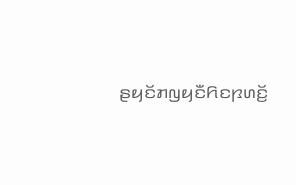ꤔꤟꤢꤩꤊꤜꤟꤢꤪꤖꤢꤐꤛꤢꤩ꤬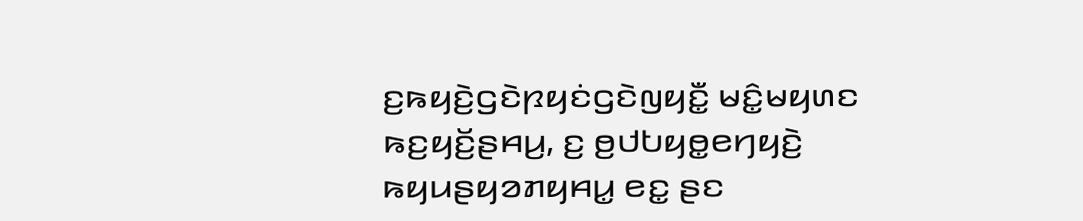ꤢ꤬ꤒꤟꤢꤧ꤬ꤞꤢꤧꤐꤟꤢꤦꤞꤢꤧꤜꤟꤢꤪ꤭ ꤗꤢꤨ꤭ꤗꤟꤛꤢ ꤒꤢ꤬ꤟꤢꤩ꤬ꤔꤌꤣ꤬, ꤢ꤬ ꤥ꤬ꤓꤝꤟꤥ꤭ꤕꤚꤟꤢꤧ꤬ ꤒꤟꤣꤔꤟꤤꤊꤟꤌꤣ꤭ ꤕꤢ꤭ ꤔꤢ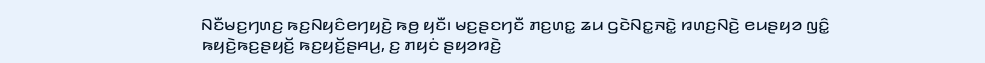ꤡꤢꤪꤗꤢ꤬ꤚꤛꤢ꤬ ꤒꤢ꤬ꤡꤟꤢꤨꤕꤚꤟꤢꤧ꤬ ꤒꤥ꤬ ꤟꤢꤪ꤯ ꤗꤢ꤬ꤔꤢꤚꤢꤪ ꤊꤢ꤬ꤛꤢ꤭ ꤘꤣ ꤞꤢꤧꤡꤢ꤭ꤏꤢꤧ꤭ ꤙꤛꤢ꤬ꤡꤢꤧ꤬ ꤕꤣꤔꤟꤤ ꤜꤢꤨ꤭ ꤒꤟꤢꤧ꤬ꤒꤢ꤬ꤔꤟꤢꤩ꤬ ꤒꤢ꤬ꤟꤢꤩ꤬ꤔꤌꤣ꤬, ꤢ꤬ ꤊꤟꤢꤦ ꤔꤟꤤꤙꤢꤧ꤬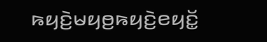ꤒꤟꤢꤧ꤬ꤗꤟꤥ꤬ꤒꤟꤢꤧ꤬ꤕꤟꤢꤩ꤭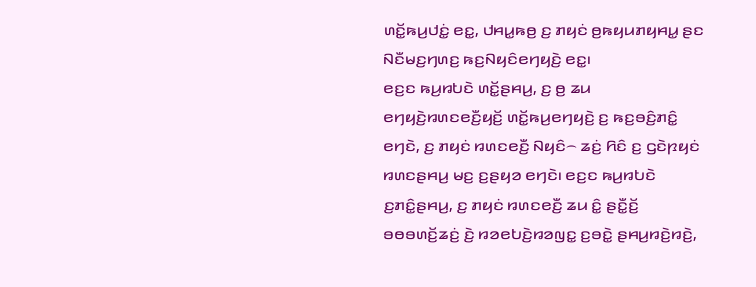ꤛꤢꤩ꤭ꤒꤣ꤬ꤓꤢꤦ꤭ ꤕꤢ꤭, ꤓꤌꤣ꤭ꤒꤥ꤬ ꤢ꤬ ꤊꤟꤢꤦ ꤥ꤬ꤒꤟꤣꤊꤟꤌꤣ꤭ ꤔꤢ ꤡꤢꤪꤗꤢ꤬ꤚꤛꤢ꤬ ꤒꤢ꤬ꤡꤟꤢꤨꤕꤚꤟꤢꤧ꤬ ꤕꤢ꤭꤯
ꤕꤢ꤬ꤢ ꤒꤣ꤬ꤙꤝꤢꤧ ꤛꤢꤩ꤭ꤔꤌꤣ꤬, ꤢ꤬ ꤥ꤬ ꤘꤣ ꤕꤚꤟꤢꤧ꤬ꤙꤛꤢꤕꤢꤪ꤬ꤟꤢꤩ꤬ ꤛꤢꤩ꤭ꤒꤣ꤬ꤕꤚꤟꤢꤧ꤬ ꤢ꤬ ꤒꤢ꤬ꤋꤢꤨ꤬ꤊꤢꤨ꤭ ꤕꤚꤢꤧ, ꤢ꤬ ꤊꤟꤢꤦ ꤙꤛꤢꤕꤢꤪ꤬ ꤡꤟꤢꤨ꤮ ꤘꤢꤦ꤬ ꤖꤢꤨ ꤢ꤬ ꤞꤢꤧꤐꤟꤢꤦ ꤙꤛꤢꤔꤌꤣ꤬ ꤗꤢ꤬ ꤢ꤬ꤔꤟꤤ ꤕꤚꤢꤧ꤯ ꤕꤢ꤬ꤢ ꤒꤣ꤬ꤙꤝꤢꤧ ꤢ꤬ꤊꤢꤨ꤭ꤔꤌꤣ꤬, ꤢ꤬ ꤊꤟꤢꤦ ꤙꤛꤢꤕꤢꤪ꤬ ꤘꤣ ꤢꤨ꤭ ꤔꤢꤪ꤭ꤢꤩ꤬ ꤋꤥꤋꤛꤢꤩ꤬ꤘꤢꤦ꤬ ꤢꤧ꤬ ꤙꤤꤕꤝꤢꤧ꤬ꤙꤤꤜꤢ꤭ ꤢ꤬ꤋꤢꤧ꤭ ꤔꤌꤣ꤬ꤙꤢꤧ꤬ꤙꤢꤧ꤬,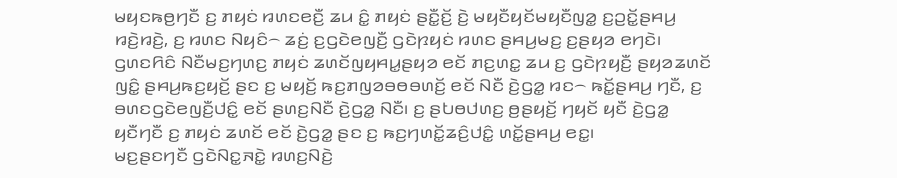ꤗꤟꤢꤒꤥ꤬ꤚꤢꤪ ꤢ꤬ ꤊꤟꤢꤦ ꤙꤛꤢꤕꤢꤪ꤬ ꤘꤣ ꤢꤨ꤭ ꤊꤟꤢꤦ ꤔꤢꤪ꤭ꤢꤩ꤬ ꤢꤧ꤬ ꤗꤟꤢꤪꤟꤢꤩꤗꤟꤢꤪꤜꤤ꤭ ꤢ꤬ꤑꤢꤩ꤭ꤔꤌꤣ꤬ ꤙꤢꤧ꤬ꤙꤢꤧ꤬, ꤢ꤬ ꤙꤛꤢ ꤡꤟꤢꤨ꤮ ꤘꤢꤦ꤬ ꤢ꤬ꤞꤢꤧꤕꤜꤢꤪ꤬ ꤞꤢꤧꤐꤟꤢꤦ ꤙꤛꤢ ꤔꤌꤣ꤬ꤗꤢ꤬ ꤢ꤬ꤔꤟꤤ ꤕꤚꤢꤧ꤯
ꤞꤛꤢꤖꤢꤨ ꤡꤢꤪꤗꤢ꤬ꤚꤛꤢ꤬ ꤊꤟꤢꤦ ꤘꤛꤢꤩꤜꤟꤌꤣ꤭ꤔꤟꤤ ꤕꤢꤩ ꤊꤢ꤬ꤛꤢ꤭ ꤘꤣ ꤢ꤬ ꤞꤢꤧꤐꤟꤢꤪ꤬ ꤔꤟꤤꤘꤛꤢꤩ ꤜꤢꤨ꤭ ꤔꤌꤣ꤬ꤒꤢ꤬ꤟꤢꤩ꤬ ꤔꤢ ꤢ꤬ ꤗꤟꤢꤩ꤬ ꤒꤢ꤬ꤊꤜꤤꤋꤥꤋꤛꤢꤩ꤬ ꤕꤢꤩ ꤡꤢꤪ ꤢꤧ꤬ꤞꤤ꤭ ꤙꤢ꤮ ꤒꤢꤩ꤭ꤔꤌꤣ꤬ ꤚꤢꤪ, ꤢ꤬ ꤋꤛꤢꤞꤢꤧꤕꤜꤢꤪ꤬ꤓꤢꤨ꤭ ꤕꤢꤩ ꤔꤛꤢ꤬ꤡꤢꤪ ꤢꤧ꤬ꤞꤤ꤭ ꤡꤢꤪ꤯ ꤢ꤬ ꤔꤝꤥꤓꤛꤢ꤬ ꤥ꤬ꤔꤟꤢꤩ꤬ ꤚꤟꤢꤩ ꤟꤢꤪ ꤢꤧ꤬ꤞꤤ꤭ ꤟꤢꤪꤚꤢꤪ ꤢ꤬ ꤊꤟꤢꤦ ꤘꤛꤢꤩ ꤕꤢꤩ ꤢꤧ꤬ꤞꤤ꤭ ꤔꤢ ꤢ꤬ ꤒꤢ꤬ꤚꤛꤢꤩ꤭ꤘꤢꤨ꤬ꤓꤢꤨ꤭ ꤛꤢꤩ꤭ꤔꤌꤣ꤬ ꤕꤢ꤭꤯
ꤗꤢ꤬ꤔꤢꤚꤢꤪ ꤞꤢꤧꤡꤢ꤭ꤏꤢꤧ꤭ ꤙꤛꤢ꤬ꤡꤢꤧ꤬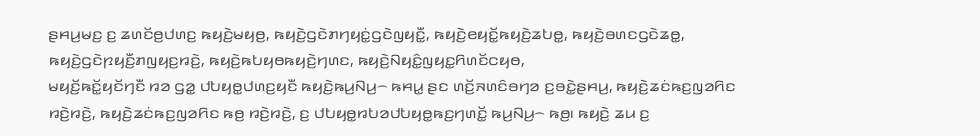ꤔꤌꤣ꤬ꤗꤢ꤬ ꤢ꤬ ꤘꤛꤢꤩꤥ꤬ꤓꤛꤢ꤬ ꤒꤟꤢꤧ꤬ꤗꤟꤥ꤬, ꤒꤟꤢꤧ꤬ꤞꤢꤧꤊꤚꤟꤢꤦ꤭ꤞꤢꤧꤜꤟꤢꤪ꤭, ꤒꤟꤢꤧ꤬ꤕꤟꤢꤩ꤭ꤒꤟꤢꤧ꤬ꤘꤝꤥ꤭, ꤒꤟꤢꤧ꤬ꤋꤛꤢꤞꤢꤧꤘꤥ꤭, ꤒꤟꤢꤧ꤬ꤞꤢꤧꤐꤟꤢꤪ꤬ꤊꤜꤟꤢ꤬ꤙꤢꤧ꤬, ꤒꤟꤢꤧ꤬ꤒꤝꤟꤥꤒꤟꤢꤧ꤬ꤚꤛꤢ, ꤒꤟꤢꤧ꤬ꤡꤟꤢꤨ꤭ꤜꤟꤢ꤭ꤖꤛꤢꤩꤍꤟꤥ,
ꤗꤟꤢꤩ꤬ꤒꤢꤩ꤭ꤟꤢꤩꤚꤢꤪ ꤙꤤ ꤞꤤ꤭ ꤓꤝꤟꤥ꤭ꤓꤛꤢ꤬ꤟꤢꤪ ꤒꤟꤢꤧ꤬ꤒꤣ꤬ꤡꤣ꤬꤮ ꤒꤌꤣ꤭ ꤔꤢ ꤛꤢꤩ꤬ꤏꤛꤢꤨꤋꤚꤤ ꤢ꤬ꤋꤢꤧ꤭ꤔꤌꤣ꤬, ꤒꤟꤢꤧ꤬ꤘꤢꤦꤒꤢ꤬ꤜꤤꤖꤢ ꤙꤢꤧ꤬ꤙꤢꤧ꤬, ꤒꤟꤢꤧ꤬ꤘꤢꤦꤒꤢ꤬ꤜꤤꤖꤢ ꤒꤥ꤬ ꤙꤢꤧ꤬ꤙꤢꤧ꤬, ꤢ꤬ ꤓꤝꤟꤥ꤭ꤙꤝꤤꤓꤝꤟꤥ꤭ꤒꤢ꤬ꤚꤛꤢꤩ꤭ ꤒꤣ꤬ꤡꤣ꤬꤮ ꤒꤥ꤬꤯ ꤒꤟꤢꤧ꤬ ꤘꤣ ꤢ꤬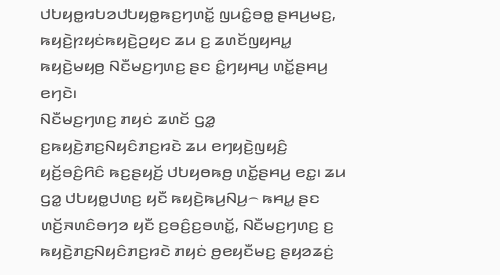ꤓꤝꤟꤥ꤭ꤙꤝꤤꤓꤝꤟꤥ꤭ꤒꤢ꤬ꤚꤛꤢꤩ꤭ ꤜꤣꤢꤨ꤭ꤋꤥ꤭ ꤔꤌꤣ꤬ꤗꤢ꤬, ꤒꤟꤢꤧ꤬ꤐꤟꤢꤦꤒꤟꤢꤧ꤬ꤑꤟꤢ ꤘꤣ ꤢ꤬ ꤘꤛꤢꤩꤜꤟꤌꤣ꤭ ꤒꤟꤢꤧ꤬ꤗꤟꤥ꤬ ꤡꤢꤪꤗꤢ꤬ꤚꤛꤢ꤬ ꤔꤢ ꤢꤨ꤭ꤚꤟꤌꤣ꤬ ꤛꤢꤩ꤭ꤔꤌꤣ꤬ ꤕꤚꤢꤧ꤯
ꤡꤢꤪꤗꤢ꤬ꤚꤛꤢ꤬ ꤊꤟꤢꤦ ꤘꤛꤢꤩ ꤞꤤ꤭ ꤢ꤬ꤒꤟꤢꤧ꤬ꤊꤢ꤬ꤡꤟꤢꤨꤊꤢ꤬ꤙꤢꤧ ꤘꤣ ꤕꤚꤟꤢꤧ꤬ꤜꤟꤢꤨ꤬ ꤟꤢꤩ꤬ꤋꤢꤨ꤬ꤖꤢꤨ ꤒꤢ꤬ꤔꤟꤢꤩ꤬ ꤓꤝꤟꤥꤒꤥ꤬ ꤛꤢꤩ꤭ꤔꤌꤣ꤬ ꤕꤢ꤭꤯ ꤘꤣ ꤞꤤ꤭ ꤓꤝꤟꤥ꤭ꤓꤛꤢ꤬ ꤟꤢꤪ ꤒꤟꤢꤧ꤬ꤒꤣ꤬ꤡꤣ꤬꤮ ꤒꤌꤣ꤭ ꤔꤢ ꤛꤢꤩ꤬ꤏꤛꤢꤨꤋꤚꤤ ꤟꤢꤪ ꤢ꤬ꤋꤢꤨ꤬ꤢ꤬ꤋꤛꤢꤩ꤭, ꤡꤢꤪꤗꤢ꤬ꤚꤛꤢ꤬ ꤢ꤬ ꤒꤟꤢꤧ꤬ꤊꤢ꤬ꤡꤟꤢꤨꤊꤢ꤬ꤙꤢꤧ ꤊꤟꤢꤦ ꤥ꤬ꤕꤟꤢꤪꤗꤢ꤬ ꤔꤟꤤꤘꤢꤦ꤬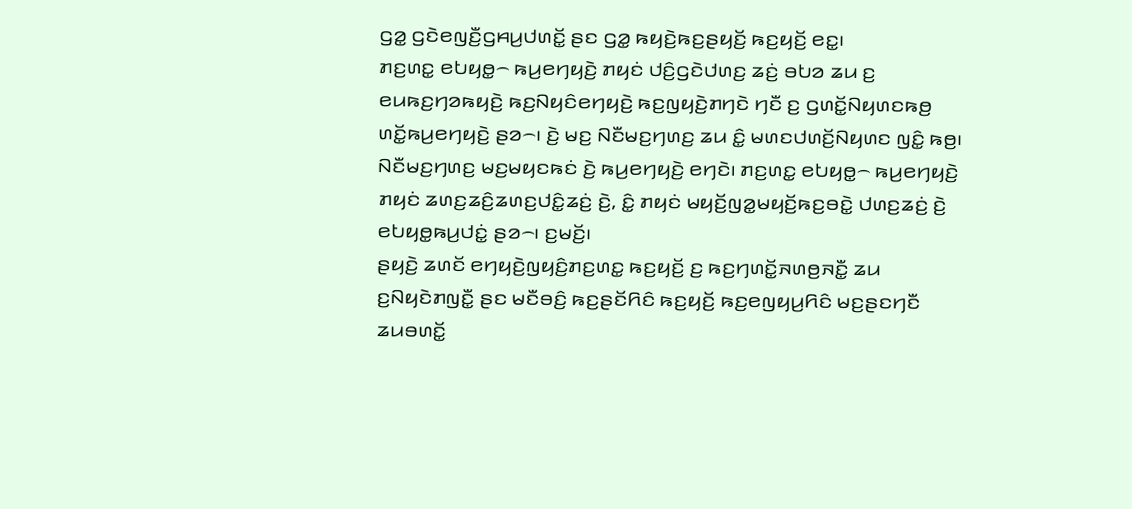ꤞꤤ꤭ ꤞꤢꤧꤕꤜꤢꤪ꤬ꤞꤌꤣ꤬ꤓꤛꤢꤩ꤭ ꤔꤢ ꤞꤤ꤭ ꤒꤟꤢꤧ꤬ꤒꤢ꤬ꤔꤟꤢꤩ꤬ ꤒꤢ꤬ꤟꤢꤩ꤬ ꤕꤢ꤭꤯
ꤊꤢ꤬ꤛꤢ꤭ ꤕꤝꤟꤥ꤭꤮ ꤒꤣ꤬ꤕꤚꤟꤢꤧ꤬ ꤊꤟꤢꤦ ꤓꤢꤨ꤬ꤞꤢꤧꤓꤛꤢ꤬ ꤘꤢꤦ꤬ ꤋꤝꤤ ꤘꤣ ꤢ꤬ ꤕꤣꤒꤢ꤬ꤚꤤꤒꤟꤢꤧ꤬ ꤒꤢ꤬ꤡꤟꤢꤨꤕꤚꤟꤢꤧ꤬ ꤒꤢ꤬ꤜꤟꤢꤧ꤬ꤊꤚꤢꤧ ꤚꤢꤪ ꤢ꤬ ꤞꤛꤢꤩ꤭ꤡꤟꤛꤢꤒꤥ꤬ ꤛꤢꤩ꤭ꤒꤣ꤬ꤕꤚꤟꤢꤧ꤬ ꤔꤤ꤮꤯ ꤢꤧ꤬ ꤗꤢ꤬ ꤡꤢꤪꤗꤢ꤬ꤚꤛꤢ꤬ ꤘꤣ ꤢꤨ꤭ ꤗꤛꤢꤓꤛꤢꤩ꤬ꤡꤟꤛꤢ ꤜꤢꤨ꤭ ꤒꤥ꤬꤯ ꤡꤢꤪꤗꤢ꤬ꤚꤛꤢ꤬ ꤗꤢ꤬ꤗꤟꤢꤒꤢꤦ ꤢꤧ꤬ ꤒꤣ꤬ꤕꤚꤟꤢꤧ꤬ ꤕꤚꤢꤧ꤯ ꤊꤢ꤬ꤛꤢ꤭ ꤕꤝꤟꤥ꤭꤮ ꤒꤣ꤬ꤕꤚꤟꤢꤧ꤬ ꤊꤟꤢꤦ ꤘꤛꤢ꤬ꤘꤢꤨ꤬ꤘꤛꤢ꤬ꤓꤢꤨ꤭ꤘꤢꤦ꤬ ꤢꤧ꤬, ꤢꤨ꤭ ꤊꤟꤢꤦ ꤗꤟꤢꤩ꤬ꤜꤤ꤭ꤗꤟꤢꤩ꤬ꤒꤢ꤬ꤋꤢꤧ꤭ ꤓꤛꤢ꤬ꤘꤢꤦ꤬ ꤢꤧ꤬ ꤕꤝꤟꤥ꤭ꤒꤣ꤬ꤓꤢꤦ꤭ ꤔꤤ꤮꤯ ꤢ꤬ꤗꤢꤩ꤬꤯
ꤔꤟꤢꤧ꤬ ꤘꤛꤢꤩ ꤕꤚꤟꤢꤧ꤬ꤜꤟꤢꤨ꤬ꤊꤢ꤬ꤛꤢ꤭ ꤒꤢ꤬ꤟꤢꤩ꤬ ꤢ꤬ ꤒꤢ꤬ꤚꤛꤢꤩ꤭ꤏꤛꤥ꤬ꤏꤢꤪ꤭ ꤘꤣ ꤢ꤬ꤡꤟꤢꤧꤊꤜꤢꤪ꤭ ꤔꤢ ꤗꤢꤪꤋꤢꤨ꤬ ꤒꤢ꤬ꤔꤢꤩꤖꤢꤨ ꤒꤢ꤬ꤟꤢꤩ꤬ ꤒꤢ꤬ꤕꤜꤟꤣ꤬ꤖꤢꤨ ꤗꤢ꤬ꤔꤢꤚꤢꤪ ꤘꤣꤋꤛꤢꤩ꤭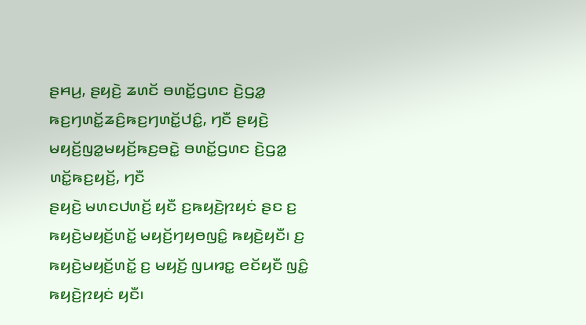ꤔꤌꤣ꤬, ꤔꤟꤢꤧ꤬ ꤘꤛꤢꤩ ꤋꤛꤢꤩ꤭ꤞꤛꤢ ꤢꤧ꤬ꤞꤤ꤭ ꤒꤢ꤬ꤚꤛꤢꤩ꤭ꤘꤢꤨ꤬ꤒꤢ꤬ꤚꤛꤢꤩ꤭ꤓꤢꤨ꤭, ꤚꤢꤪ ꤔꤟꤢꤧ꤬ ꤗꤟꤢꤩ꤬ꤜꤤ꤭ꤗꤟꤢꤩ꤬ꤒꤢ꤬ꤋꤢꤧ꤭ ꤋꤛꤢꤩ꤭ꤞꤛꤢ ꤢꤧ꤬ꤞꤤ꤭ ꤛꤢꤩ꤭ꤒꤢ꤬ꤟꤢꤩ꤬, ꤚꤢꤪ
ꤔꤟꤢꤧ꤬ ꤗꤛꤢꤓꤛꤢꤩ꤬ ꤟꤢꤪ ꤢ꤬ꤒꤟꤢꤧ꤬ꤐꤟꤢꤦ ꤔꤢ ꤢ꤬ ꤒꤟꤢꤧ꤬ꤗꤟꤢꤩ꤬ꤛꤢꤩ꤭ ꤗꤟꤢꤩ꤬ꤚꤟꤥꤜꤢꤨ꤭ ꤒꤟꤢꤧ꤬ꤟꤢꤪ꤯ ꤢ꤬ ꤒꤟꤢꤧ꤬ꤗꤟꤢꤩ꤬ꤛꤢꤩ꤭ ꤢ꤬ ꤗꤟꤢꤩ꤬ ꤜꤣꤙꤢ꤭ ꤕꤢꤩꤟꤢꤪ ꤜꤢꤨ꤭ ꤒꤟꤢꤧ꤬ꤐꤟꤢꤦ ꤟꤢꤪ꤯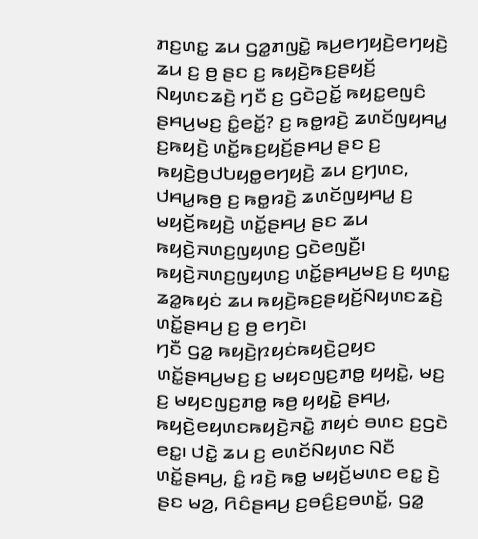ꤊꤢ꤬ꤛꤢ꤭ ꤘꤣ ꤞꤤ꤭ꤊꤜꤢꤧ꤭ ꤒꤣ꤬ꤕꤚꤟꤢꤧ꤬ꤕꤚꤟꤢꤧ꤬ ꤘꤣ ꤢ꤬ ꤥ꤬ ꤔꤢ ꤢ꤬ ꤒꤟꤢꤧ꤬ꤒꤢ꤬ꤔꤟꤢꤩ꤬ ꤡꤟꤛꤢꤘꤢꤧ꤬ ꤚꤢꤪ ꤢ꤬ ꤞꤢꤧꤑꤢꤩ꤭ ꤒꤟꤢ꤭ꤕꤜꤢꤨ ꤔꤌꤣ꤬ꤗꤢ꤬ ꤢꤨ꤭ꤕꤢꤩ꤭? ꤢ꤬ ꤒꤥ꤭ꤙꤢꤧ꤬ ꤘꤛꤢꤩꤜꤟꤌꤣ꤭ ꤢ꤬ꤒꤟꤢꤧ꤬ ꤛꤢꤩ꤭ꤒꤢ꤬ꤟꤢꤩ꤬ꤔꤌꤣ꤬ ꤔꤢ ꤢ꤬ ꤒꤟꤢꤧ꤬ꤥ꤬ꤓꤝꤟꤥ꤭ꤕꤚꤟꤢꤧ꤬ ꤘꤣ ꤢ꤬ꤚꤛꤢ, ꤓꤌꤣ꤭ꤒꤥ꤬ ꤢ꤬ ꤒꤥ꤭ꤙꤢꤧ꤬ ꤘꤛꤢꤩꤜꤟꤌꤣ꤭ ꤢ꤬ ꤗꤟꤢꤩ꤬ꤒꤟꤢꤧ꤬ ꤛꤢꤩ꤭ꤔꤌꤣ꤬ ꤔꤢ ꤘꤣ ꤒꤟꤢꤧ꤬ꤏꤛꤢ꤬ꤜꤟꤛꤢ꤬ ꤞꤢꤧꤕꤜꤢꤪ꤬꤯ ꤒꤟꤢꤧ꤬ꤏꤛꤢ꤬ꤜꤟꤛꤢ꤬ ꤛꤢꤩ꤭ꤔꤌꤣ꤬ꤗꤢ꤬ ꤢ꤬ ꤟꤛꤢ꤭ ꤘꤤ꤭ꤒꤟꤢꤦ ꤘꤣ ꤒꤟꤢꤧ꤬ꤒꤢ꤬ꤔꤟꤢꤩ꤬ꤡꤟꤛꤢꤘꤢꤧ꤬ ꤛꤢꤩ꤭ꤔꤌꤣ꤬ ꤢ꤬ ꤥ꤬ ꤕꤚꤢꤧ꤯
ꤚꤢꤪ ꤞꤤ꤭ ꤒꤟꤢꤧ꤬ꤐꤟꤢꤦꤒꤟꤢꤧ꤬ꤑꤟꤢ ꤛꤢꤩ꤭ꤔꤌꤣ꤬ꤗꤢ꤬ ꤢ꤬ ꤗꤟꤢꤜꤢ꤬ꤊꤥ꤭ ꤟꤟꤢꤧ꤭, ꤗꤢ꤬ ꤢ꤬ ꤗꤟꤢꤜꤢ꤬ꤊꤥ꤭ ꤒꤥ꤬ ꤟꤟꤢꤧ꤭ ꤔꤌꤣ꤬, ꤒꤟꤢꤧ꤬ꤕꤟꤛꤢꤒꤟꤢꤧ꤬ꤏꤢꤧ꤭ ꤊꤟꤢꤦ ꤋꤛꤢ ꤢ꤬ꤞꤢꤧ ꤕꤢ꤭꤯ ꤓꤢꤧ꤭ ꤘꤣ ꤢ꤬ ꤕꤛꤢꤩꤡꤟꤛꤢ ꤡꤢꤪ ꤛꤢꤩ꤭ꤔꤌꤣ꤬, ꤢꤨ꤭ ꤙꤢꤧ꤬ ꤒꤥ꤭ ꤗꤟꤢꤩ꤬ꤗꤛꤢ ꤕꤢ꤭ ꤢꤧ꤬ ꤔꤢ ꤗꤤ꤬, ꤖꤢꤨꤔꤌꤣ꤬ ꤢ꤬ꤋꤢꤨ꤬ꤢ꤬ꤋꤛꤢꤩ꤭, ꤞꤤ꤭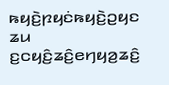ꤒꤟꤢꤧ꤬ꤐꤟꤢꤦꤒꤟꤢꤧ꤬ꤑꤟꤢ ꤘꤣ ꤢ꤬ꤍꤟꤢꤨ꤬ꤘꤢꤨ꤬ꤕꤚꤟꤤ꤬ꤘꤢꤨ꤬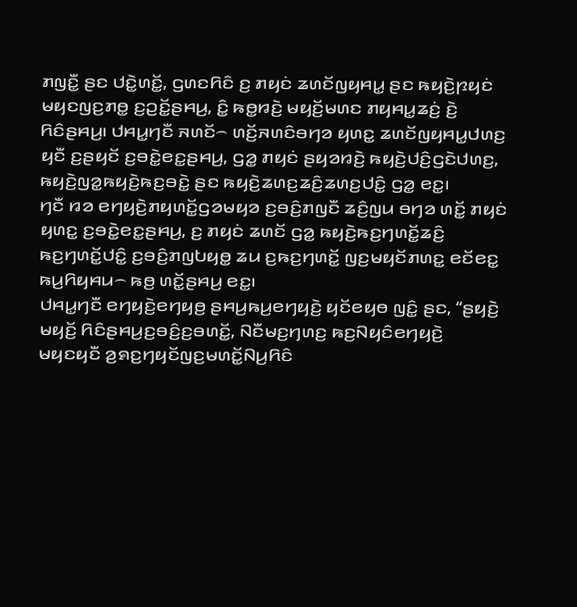ꤊꤜꤢꤪ꤭ ꤔꤢ ꤓꤢꤧ꤭ꤛꤢꤩ꤭, ꤞꤛꤢꤖꤢꤨ ꤢ꤬ ꤊꤟꤢꤦ ꤘꤛꤢꤩꤜꤟꤌꤣ꤭ ꤔꤢ ꤒꤟꤢꤧ꤬ꤐꤟꤢꤦ ꤗꤟꤢꤜꤢ꤬ꤊꤥ꤭ ꤢ꤬ꤑꤢꤩ꤭ꤔꤌꤣ꤬, ꤢꤨ꤭ ꤒꤥ꤭ꤙꤢꤧ꤬ ꤗꤟꤢꤩ꤬ꤗꤛꤢ ꤊꤟꤌꤣ꤭ꤘꤢꤦ꤬ ꤢꤧ꤬ ꤖꤢꤨꤔꤌꤣ꤬꤯ ꤓꤌꤣ꤭ꤚꤢꤪ ꤏꤛꤢꤩ꤮ ꤛꤢꤩ꤬ꤏꤛꤢꤨꤋꤚꤤ ꤟꤛꤢ꤭ ꤘꤛꤢꤩꤜꤟꤌꤣ꤭ꤓꤛꤢ꤬ ꤟꤢꤪ ꤢ꤬ꤔꤟꤢꤩ ꤢ꤬ꤋꤢꤧ꤭ꤕꤢ꤭ꤔꤌꤣ꤬, ꤞꤤ꤭ ꤊꤟꤢꤦ ꤔꤟꤤꤙꤢꤧ꤬ ꤒꤟꤢꤧ꤬ꤓꤢꤨ꤬ꤞꤢꤧꤓꤛꤢ꤬, ꤒꤟꤢꤧ꤬ꤜꤤ꤭ꤒꤟꤢꤧ꤬ꤒꤢ꤬ꤋꤢꤧ꤭ ꤔꤢ ꤒꤟꤢꤧ꤬ꤘꤛꤢ꤬ꤘꤢꤨ꤬ꤘꤛꤢ꤬ꤓꤢꤨ꤭ ꤞꤤ꤭ ꤕꤢ꤭꤯
ꤚꤢꤪ ꤙꤤ ꤕꤚꤟꤢꤧ꤬ꤊꤟꤛꤢꤩ꤭ꤞꤤꤗꤟꤤ ꤢ꤬ꤋꤢꤨ꤬ꤊꤜꤢꤪ ꤘꤢꤨ꤬ꤜꤣ ꤋꤚꤤ ꤛꤢꤩ꤭ ꤊꤟꤢꤦ ꤟꤛꤢ꤭ ꤢ꤬ꤋꤢꤧ꤭ꤕꤢ꤭ꤔꤌꤣ꤬, ꤢ꤬ ꤊꤟꤢꤦ ꤘꤛꤢꤩ ꤞꤤ꤭ ꤒꤟꤢꤧ꤬ꤒꤢ꤬ꤚꤛꤢꤩ꤭ꤘꤢꤨ꤬ ꤒꤢ꤬ꤚꤛꤢꤩ꤭ꤓꤢꤨ꤭ ꤢ꤬ꤋꤢꤨ꤬ꤊꤜꤝꤟꤥ꤭ ꤘꤣ ꤢ꤬ꤒꤢ꤬ꤚꤛꤢꤩ꤭ ꤜꤢ꤬ꤗꤟꤢꤩꤊꤛꤢ꤭ ꤕꤢꤩꤕꤢ꤭ ꤒꤣ꤬ꤖꤟꤌꤣ꤮ ꤒꤥ꤬ ꤛꤢꤩ꤭ꤔꤌꤣ꤬ ꤕꤢ꤭꤯
ꤓꤌꤣ꤭ꤚꤢꤪ ꤕꤚꤟꤢꤧ꤬ꤕꤚꤟꤥ꤬ ꤔꤌꤣ꤬ꤒꤣ꤬ꤕꤚꤟꤢꤧ꤬ ꤟꤢꤩꤕꤟꤥ ꤜꤢꤨ꤭ ꤔꤢ, “ꤔꤟꤢꤧ꤬ ꤗꤟꤢꤩ꤬ ꤖꤢꤨꤔꤌꤣ꤬ꤢ꤬ꤋꤢꤨ꤬ꤢ꤬ꤋꤛꤢꤩ꤭, ꤡꤢꤪꤗꤢ꤬ꤚꤛꤢ꤬ ꤒꤢ꤬ꤡꤟꤢꤨꤕꤚꤟꤢꤧ꤬ ꤗꤟꤢꤟꤢꤪ ꤤ꤬ꤎꤢ꤬ꤚꤟꤢꤩꤜꤢ꤬ꤗꤛꤢꤩ꤭ꤡꤣ꤬ꤖꤢꤨ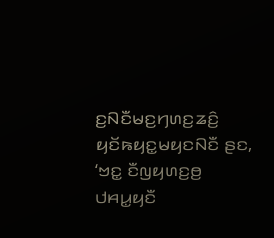ꤢ꤬ꤡꤢꤪꤗꤢ꤬ꤚꤛꤢ꤬ꤘꤢꤨ꤬ ꤟꤢꤩꤒꤟꤢ꤭ꤗꤟꤢꤡꤢꤪ ꤔꤢ, ‘ꤠꤢ꤭ ꤢꤪꤜꤟꤛꤢ꤬ꤥ꤬ ꤓꤌꤣ꤭ꤟꤢꤪ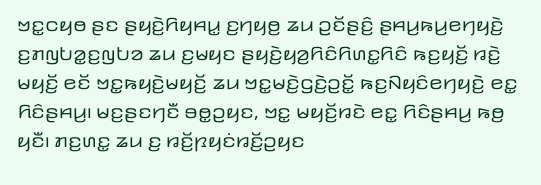ꤠꤢ꤭ꤍꤟꤥ ꤔꤢ ꤔꤟꤢꤧ꤬ꤖꤟꤌꤣ꤭ ꤢ꤬ꤚꤟꤥ꤬ ꤘꤣ ꤑꤢꤩꤔꤢꤨ꤬ ꤔꤌꤣ꤬ꤒꤣ꤬ꤕꤚꤟꤢꤧ꤬ ꤢ꤬ꤊꤜꤝꤤ꤭ꤢ꤬ꤜꤝꤤ ꤘꤣ ꤢ꤬ꤗꤟꤢ ꤔꤟꤢꤧ꤬ꤟꤤ꤬ꤖꤢꤨꤖꤛꤢ꤭ꤖꤢꤨ ꤒꤢ꤬ꤟꤢꤩ꤬ ꤙꤢꤧ꤬ ꤗꤟꤢꤩ꤬ ꤕꤢꤩ ꤠꤢ꤭ꤒꤟꤢꤧ꤬ꤗꤟꤢꤩ꤬ ꤘꤣ ꤠꤢ꤭ꤗꤢꤧ꤬ꤞꤢꤧ꤬ꤑꤢꤩ꤭ ꤒꤢ꤬ꤡꤟꤢꤨꤕꤚꤟꤢꤧ꤬ ꤕꤢ꤭ ꤖꤢꤨꤔꤌꤣ꤬꤯ ꤗꤢ꤬ꤔꤢꤚꤢꤪ ꤋꤥ꤭ꤑꤟꤢ, ꤠꤢ꤭ ꤗꤟꤢꤩ꤬ꤙꤢꤧ ꤕꤢ꤭ ꤖꤢꤨꤔꤌꤣ꤬ ꤒꤥ꤬ ꤟꤢꤪ꤯ ꤊꤢ꤬ꤛꤢ꤭ ꤘꤣ ꤢ꤬ ꤙꤢꤩ꤬ꤐꤟꤢꤦꤙꤢꤩ꤬ꤑꤟꤢ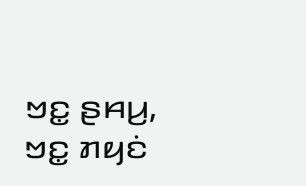ꤠꤢ꤭ ꤔꤌꤣ꤬, ꤠꤢ꤭ ꤊꤟꤢꤦ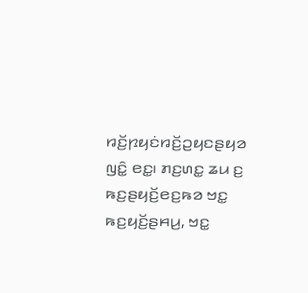ꤙꤢꤩ꤬ꤐꤟꤢꤦꤙꤢꤩ꤬ꤑꤟꤢꤔꤟꤤ ꤜꤢꤨ꤭ ꤕꤢ꤭꤯ ꤊꤢ꤬ꤛꤢ꤭ ꤘꤣ ꤢ꤬ ꤒꤢ꤬ꤔꤟꤢꤩ꤬ꤕꤢ꤬ꤒꤤ ꤠꤢ꤭ ꤒꤢ꤬ꤟꤢꤩ꤬ꤔꤌꤣ꤬, ꤠꤢ꤭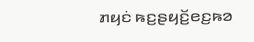ꤊꤟꤢꤦ ꤒꤢ꤬ꤔꤟꤢꤩ꤬ꤕꤢ꤬ꤒꤤ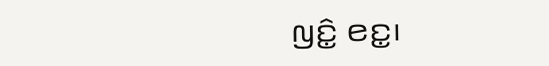ꤜꤢꤨ꤭ ꤕꤢ꤭꤯